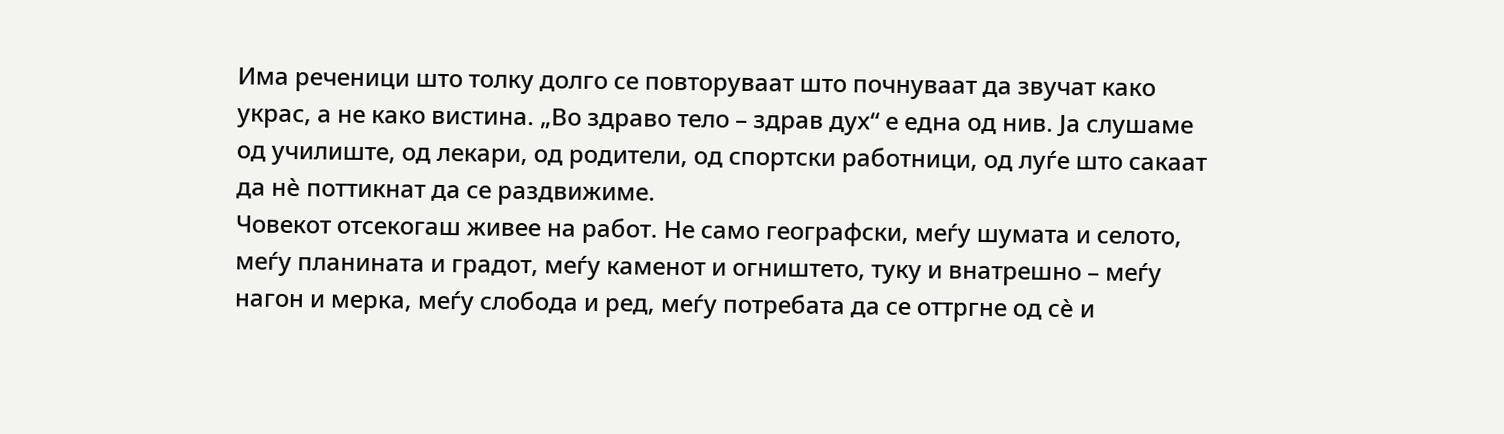Има реченици што толку долго се повторуваат што почнуваат да звучат како украс, а не како вистина. „Во здраво тело – здрав дух“ е една од нив. Ја слушаме од училиште, од лекари, од родители, од спортски работници, од луѓе што сакаат да нè поттикнат да се раздвижиме.
Човекот отсекогаш живее на работ. Не само географски, меѓу шумата и селото, меѓу планината и градот, меѓу каменот и огништето, туку и внатрешно – меѓу нагон и мерка, меѓу слобода и ред, меѓу потребата да се оттргне од сè и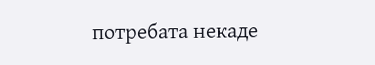потребата некаде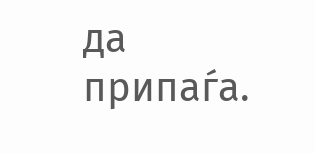да припаѓа.